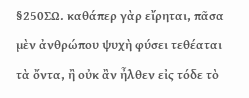§250ΣΩ. καθάπερ γὰρ εἴρηται, πᾶσα μὲν ἀνθρώπου ψυχὴ φύσει τεθέαται τὰ ὄντα, ἢ οὐκ ἂν ἦλθεν εἰς τόδε τὸ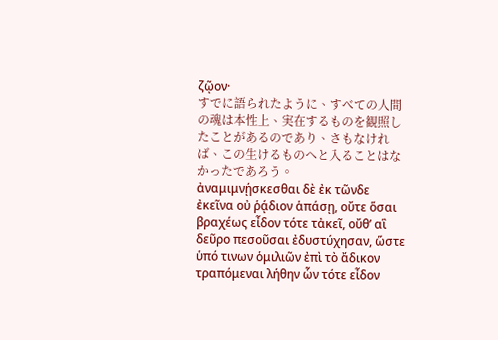ζῷον·
すでに語られたように、すべての人間の魂は本性上、実在するものを観照したことがあるのであり、さもなければ、この生けるものへと入ることはなかったであろう。
ἀναμιμνῄσκεσθαι δὲ ἐκ τῶνδε ἐκεῖνα οὐ ῥᾴδιον ἁπάσῃ, οὔτε ὅσαι βραχέως εἶδον τότε τἀκεῖ, οὔθʼ αἳ δεῦρο πεσοῦσαι ἐδυστύχησαν, ὥστε ὑπό τινων ὁμιλιῶν ἐπὶ τὸ ἄδικον τραπόμεναι λήθην ὧν τότε εἶδον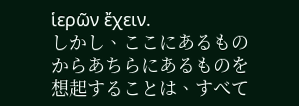ἱερῶν ἔχειν.
しかし、ここにあるものからあちらにあるものを想起することは、すべて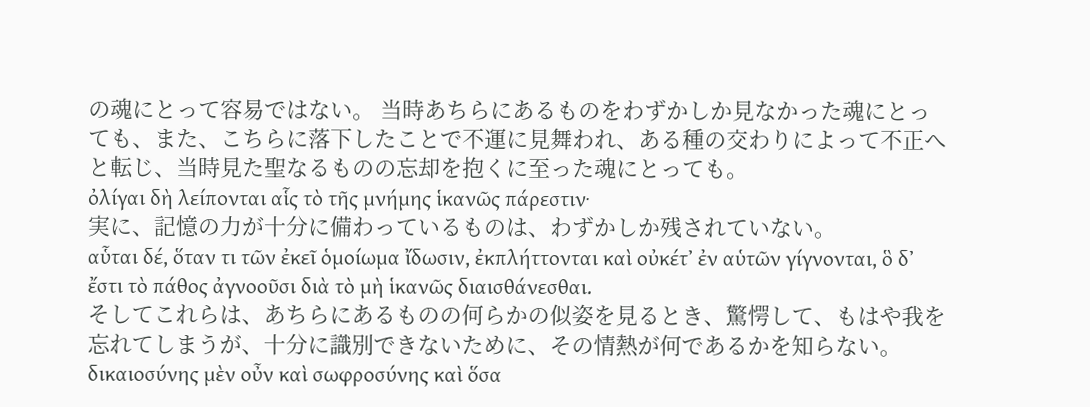の魂にとって容易ではない。 当時あちらにあるものをわずかしか見なかった魂にとっても、また、こちらに落下したことで不運に見舞われ、ある種の交わりによって不正へと転じ、当時見た聖なるものの忘却を抱くに至った魂にとっても。
ὀλίγαι δὴ λείπονται αἷς τὸ τῆς μνήμης ἱκανῶς πάρεστιν·
実に、記憶の力が十分に備わっているものは、わずかしか残されていない。
αὗται δέ, ὅταν τι τῶν ἐκεῖ ὁμοίωμα ἴδωσιν, ἐκπλήττονται καὶ οὐκέτʼ ἐν αὑτῶν γίγνονται, ὃ δʼ ἔστι τὸ πάθος ἀγνοοῦσι διὰ τὸ μὴ ἱκανῶς διαισθάνεσθαι.
そしてこれらは、あちらにあるものの何らかの似姿を見るとき、驚愕して、もはや我を忘れてしまうが、十分に識別できないために、その情熱が何であるかを知らない。
δικαιοσύνης μὲν οὖν καὶ σωφροσύνης καὶ ὅσα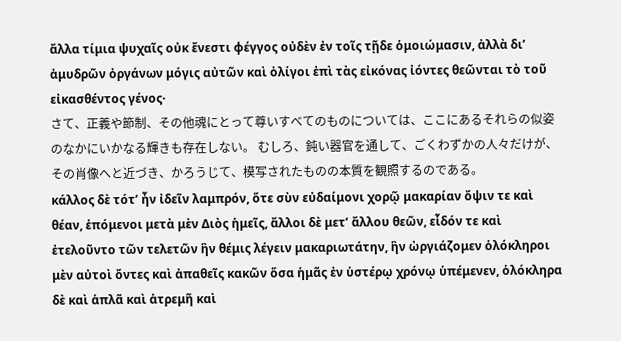ἄλλα τίμια ψυχαῖς οὐκ ἔνεστι φέγγος οὐδὲν ἐν τοῖς τῇδε ὁμοιώμασιν, ἀλλὰ διʼ ἀμυδρῶν ὀργάνων μόγις αὐτῶν καὶ ὀλίγοι ἐπὶ τὰς εἰκόνας ἰόντες θεῶνται τὸ τοῦ εἰκασθέντος γένος·
さて、正義や節制、その他魂にとって尊いすべてのものについては、ここにあるそれらの似姿のなかにいかなる輝きも存在しない。 むしろ、鈍い器官を通して、ごくわずかの人々だけが、その肖像へと近づき、かろうじて、模写されたものの本質を観照するのである。
κάλλος δὲ τότʼ ἦν ἰδεῖν λαμπρόν, ὅτε σὺν εὐδαίμονι χορῷ μακαρίαν ὄψιν τε καὶ θέαν, ἑπόμενοι μετὰ μὲν Διὸς ἡμεῖς, ἄλλοι δὲ μετʼ ἄλλου θεῶν, εἶδόν τε καὶ ἐτελοῦντο τῶν τελετῶν ἣν θέμις λέγειν μακαριωτάτην, ἣν ὠργιάζομεν ὁλόκληροι μὲν αὐτοὶ ὄντες καὶ ἀπαθεῖς κακῶν ὅσα ἡμᾶς ἐν ὑστέρῳ χρόνῳ ὑπέμενεν, ὁλόκληρα δὲ καὶ ἁπλᾶ καὶ ἀτρεμῆ καὶ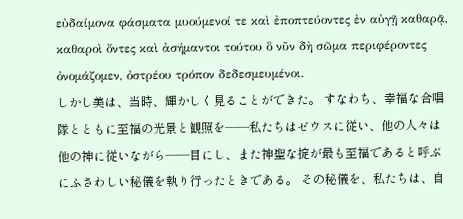εὐδαίμονα φάσματα μυούμενοί τε καὶ ἐποπτεύοντες ἐν αὐγῇ καθαρᾷ, καθαροὶ ὄντες καὶ ἀσήμαντοι τούτου ὃ νῦν δὴ σῶμα περιφέροντες ὀνομάζομεν, ὀστρέου τρόπον δεδεσμευμένοι.
しかし美は、当時、輝かしく見ることができた。 すなわち、幸福な合唱隊とともに至福の光景と観照を――私たちはゼウスに従い、他の人々は他の神に従いながら――目にし、また神聖な掟が最も至福であると呼ぶにふさわしい秘儀を執り行ったときである。 その秘儀を、私たちは、自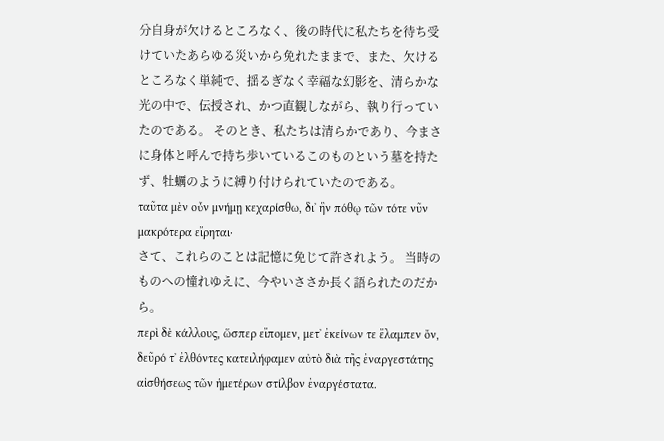分自身が欠けるところなく、後の時代に私たちを待ち受けていたあらゆる災いから免れたままで、また、欠けるところなく単純で、揺るぎなく幸福な幻影を、清らかな光の中で、伝授され、かつ直観しながら、執り行っていたのである。 そのとき、私たちは清らかであり、今まさに身体と呼んで持ち歩いているこのものという墓を持たず、牡蠣のように縛り付けられていたのである。
ταῦτα μὲν οὖν μνήμῃ κεχαρίσθω, διʼ ἣν πόθῳ τῶν τότε νῦν μακρότερα εἴρηται·
さて、これらのことは記憶に免じて許されよう。 当時のものへの憧れゆえに、今やいささか長く語られたのだから。
περὶ δὲ κάλλους, ὥσπερ εἴπομεν, μετʼ ἐκείνων τε ἔλαμπεν ὄν, δεῦρό τʼ ἐλθόντες κατειλήφαμεν αὐτὸ διὰ τῆς ἐναργεστάτης αἰσθήσεως τῶν ἡμετέρων στίλβον ἐναργέστατα.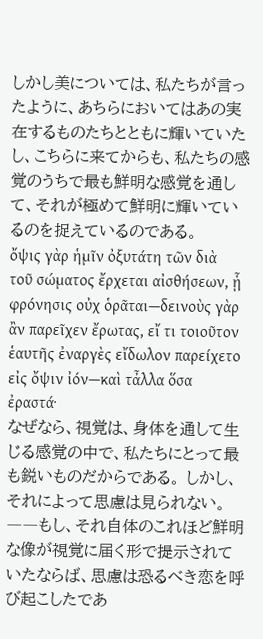しかし美については、私たちが言ったように、あちらにおいてはあの実在するものたちとともに輝いていたし、こちらに来てからも、私たちの感覚のうちで最も鮮明な感覚を通して、それが極めて鮮明に輝いているのを捉えているのである。
ὄψις γὰρ ἡμῖν ὀξυτάτη τῶν διὰ τοῦ σώματος ἔρχεται αἰσθήσεων, ᾗ φρόνησις οὐχ ὁρᾶται—δεινοὺς γὰρ ἂν παρεῖχεν ἔρωτας, εἴ τι τοιοῦτον ἑαυτῆς ἐναργὲς εἴδωλον παρείχετο εἰς ὄψιν ἰόν—καὶ τἆλλα ὅσα ἐραστά·
なぜなら、視覚は、身体を通して生じる感覚の中で、私たちにとって最も鋭いものだからである。 しかし、それによって思慮は見られない。 ――もし、それ自体のこれほど鮮明な像が視覚に届く形で提示されていたならば、思慮は恐るべき恋を呼び起こしたであ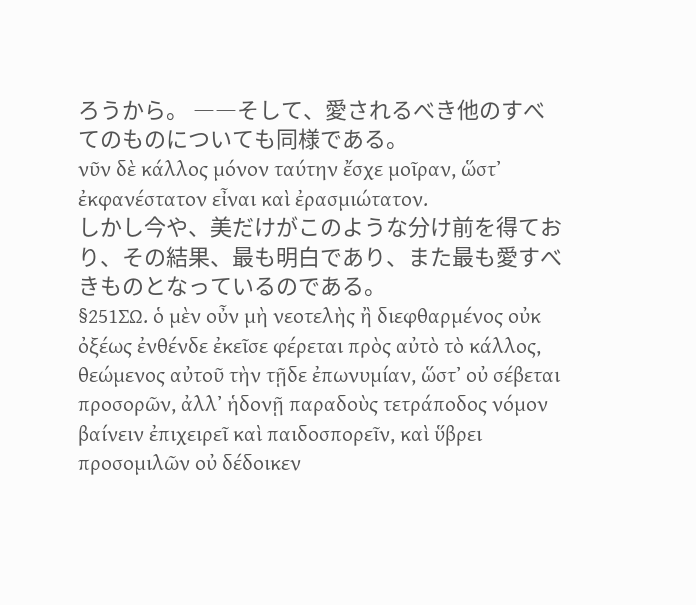ろうから。 ――そして、愛されるべき他のすべてのものについても同様である。
νῦν δὲ κάλλος μόνον ταύτην ἔσχε μοῖραν, ὥστʼ ἐκφανέστατον εἶναι καὶ ἐρασμιώτατον.
しかし今や、美だけがこのような分け前を得ており、その結果、最も明白であり、また最も愛すべきものとなっているのである。
§251ΣΩ. ὁ μὲν οὖν μὴ νεοτελὴς ἢ διεφθαρμένος οὐκ ὀξέως ἐνθένδε ἐκεῖσε φέρεται πρὸς αὐτὸ τὸ κάλλος, θεώμενος αὐτοῦ τὴν τῇδε ἐπωνυμίαν, ὥστʼ οὐ σέβεται προσορῶν, ἀλλʼ ἡδονῇ παραδοὺς τετράποδος νόμον βαίνειν ἐπιχειρεῖ καὶ παιδοσπορεῖν, καὶ ὕβρει προσομιλῶν οὐ δέδοικεν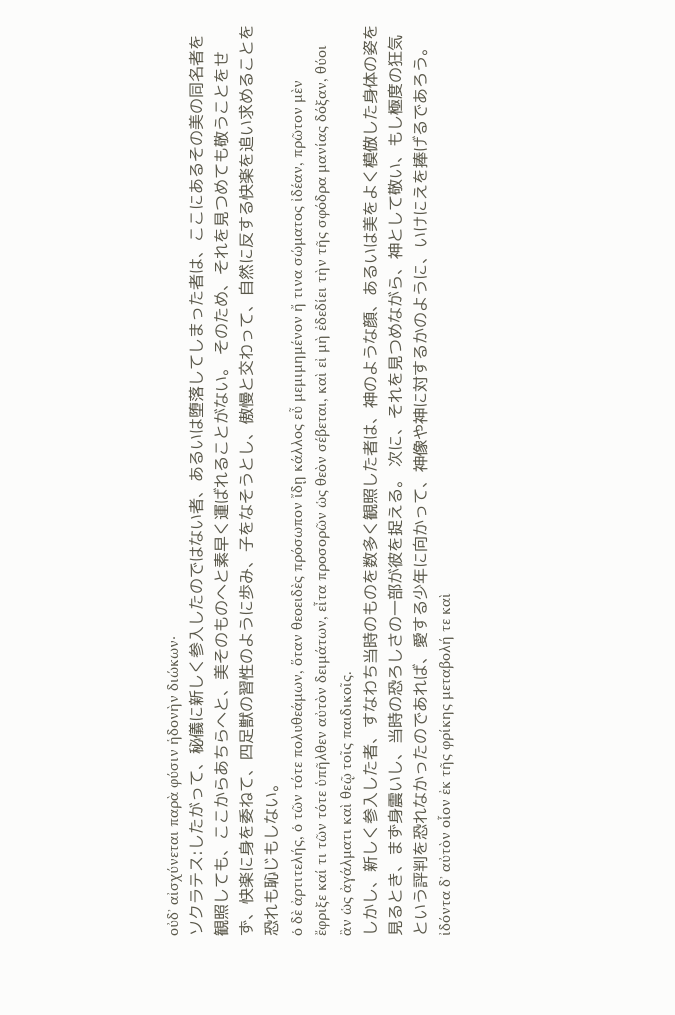οὐδʼ αἰσχύνεται παρὰ φύσιν ἡδονὴν διώκων·
ソクラテス:したがって、秘儀に新しく参入したのではない者、あるいは堕落してしまった者は、ここにあるその美の同名者を観照しても、ここからあちらへと、美そのものへと素早く運ばれることがない。 そのため、それを見つめても敬うことをせず、快楽に身を委ねて、四足獣の習性のように歩み、子をなそうとし、傲慢と交わって、自然に反する快楽を追い求めることを恐れも恥じもしない。
ὁ δὲ ἀρτιτελής, ὁ τῶν τότε πολυθεάμων, ὅταν θεοειδὲς πρόσωπον ἴδῃ κάλλος εὖ μεμιμημένον ἤ τινα σώματος ἰδέαν, πρῶτον μὲν ἔφριξε καί τι τῶν τότε ὑπῆλθεν αὐτὸν δειμάτων, εἶτα προσορῶν ὡς θεὸν σέβεται, καὶ εἰ μὴ ἐδεδίει τὴν τῆς σφόδρα μανίας δόξαν, θύοι ἂν ὡς ἀγάλματι καὶ θεῷ τοῖς παιδικοῖς.
しかし、新しく参入した者、すなわち当時のものを数多く観照した者は、神のような顔、あるいは美をよく模倣した身体の姿を見るとき、まず身震いし、当時の恐ろしさの一部が彼を捉える。 次に、それを見つめながら、神として敬い、もし極度の狂気という評判を恐れなかったのであれば、愛する少年に向かって、神像や神に対するかのように、いけにえを捧げるであろう。
ἰδόντα δʼ αὐτὸν οἷον ἐκ τῆς φρίκης μεταβολή τε καὶ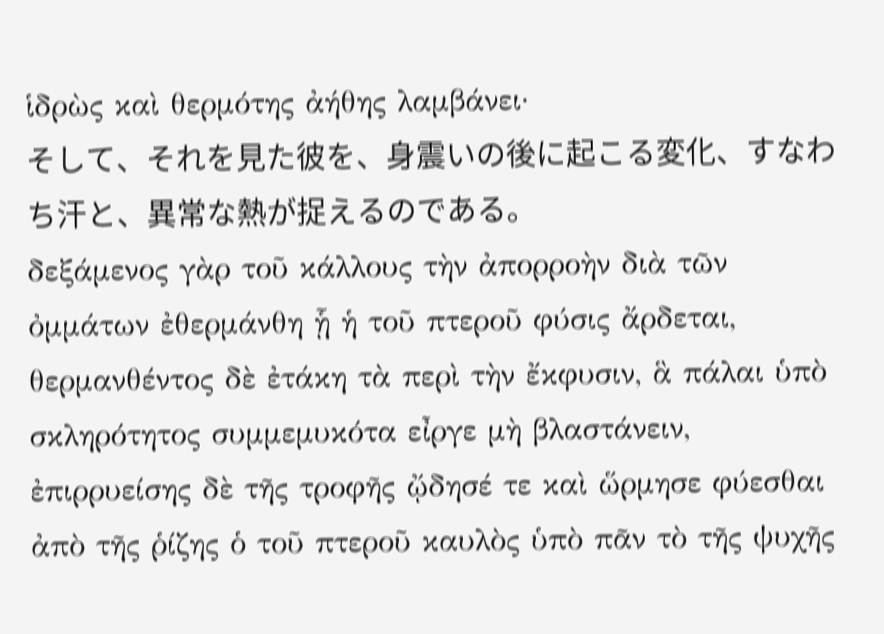ἱδρὼς καὶ θερμότης ἀήθης λαμβάνει·
そして、それを見た彼を、身震いの後に起こる変化、すなわち汗と、異常な熱が捉えるのである。
δεξάμενος γὰρ τοῦ κάλλους τὴν ἀπορροὴν διὰ τῶν ὀμμάτων ἐθερμάνθη ᾗ ἡ τοῦ πτεροῦ φύσις ἄρδεται, θερμανθέντος δὲ ἐτάκη τὰ περὶ τὴν ἔκφυσιν, ἃ πάλαι ὑπὸ σκληρότητος συμμεμυκότα εἶργε μὴ βλαστάνειν, ἐπιρρυείσης δὲ τῆς τροφῆς ᾤδησέ τε καὶ ὥρμησε φύεσθαι ἀπὸ τῆς ῥίζης ὁ τοῦ πτεροῦ καυλὸς ὑπὸ πᾶν τὸ τῆς ψυχῆς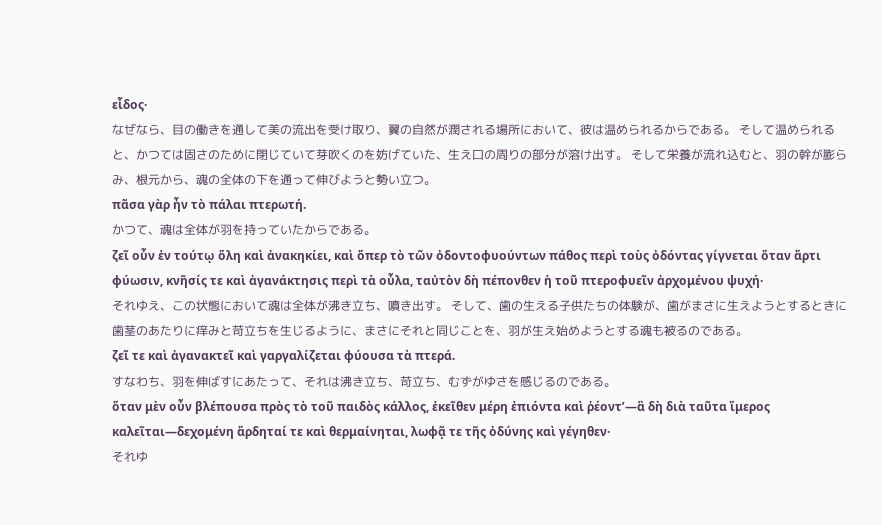εἶδος·
なぜなら、目の働きを通して美の流出を受け取り、翼の自然が潤される場所において、彼は温められるからである。 そして温められると、かつては固さのために閉じていて芽吹くのを妨げていた、生え口の周りの部分が溶け出す。 そして栄養が流れ込むと、羽の幹が膨らみ、根元から、魂の全体の下を通って伸びようと勢い立つ。
πᾶσα γὰρ ἦν τὸ πάλαι πτερωτή.
かつて、魂は全体が羽を持っていたからである。
ζεῖ οὖν ἐν τούτῳ ὅλη καὶ ἀνακηκίει, καὶ ὅπερ τὸ τῶν ὀδοντοφυούντων πάθος περὶ τοὺς ὀδόντας γίγνεται ὅταν ἄρτι φύωσιν, κνῆσίς τε καὶ ἀγανάκτησις περὶ τὰ οὖλα, ταὐτὸν δὴ πέπονθεν ἡ τοῦ πτεροφυεῖν ἀρχομένου ψυχή·
それゆえ、この状態において魂は全体が沸き立ち、噴き出す。 そして、歯の生える子供たちの体験が、歯がまさに生えようとするときに歯茎のあたりに痒みと苛立ちを生じるように、まさにそれと同じことを、羽が生え始めようとする魂も被るのである。
ζεῖ τε καὶ ἀγανακτεῖ καὶ γαργαλίζεται φύουσα τὰ πτερά.
すなわち、羽を伸ばすにあたって、それは沸き立ち、苛立ち、むずがゆさを感じるのである。
ὅταν μὲν οὖν βλέπουσα πρὸς τὸ τοῦ παιδὸς κάλλος, ἐκεῖθεν μέρη ἐπιόντα καὶ ῥέοντʼ—ἃ δὴ διὰ ταῦτα ἵμερος καλεῖται—δεχομένη ἄρδηταί τε καὶ θερμαίνηται, λωφᾷ τε τῆς ὀδύνης καὶ γέγηθεν·
それゆ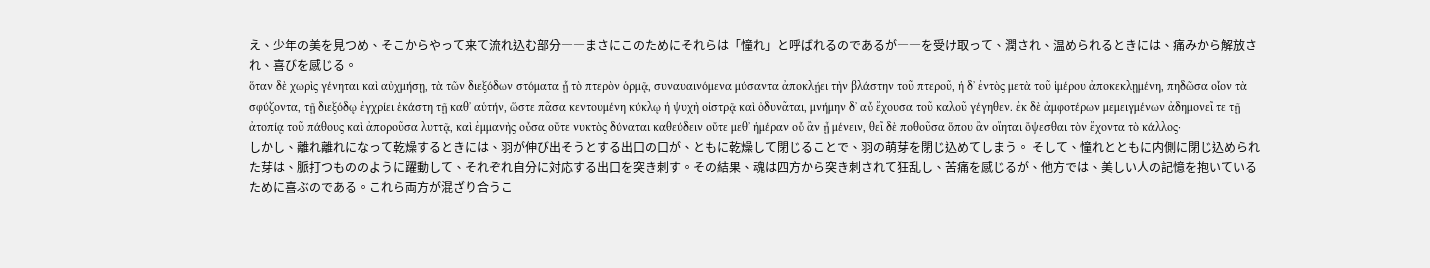え、少年の美を見つめ、そこからやって来て流れ込む部分――まさにこのためにそれらは「憧れ」と呼ばれるのであるが――を受け取って、潤され、温められるときには、痛みから解放され、喜びを感じる。
ὅταν δὲ χωρὶς γένηται καὶ αὐχμήσῃ, τὰ τῶν διεξόδων στόματα ᾗ τὸ πτερὸν ὁρμᾷ, συναυαινόμενα μύσαντα ἀποκλῄει τὴν βλάστην τοῦ πτεροῦ, ἡ δʼ ἐντὸς μετὰ τοῦ ἱμέρου ἀποκεκλῃμένη, πηδῶσα οἷον τὰ σφύζοντα, τῇ διεξόδῳ ἐγχρίει ἑκάστη τῇ καθʼ αὑτήν, ὥστε πᾶσα κεντουμένη κύκλῳ ἡ ψυχὴ οἰστρᾷ καὶ ὀδυνᾶται, μνήμην δʼ αὖ ἔχουσα τοῦ καλοῦ γέγηθεν. ἐκ δὲ ἀμφοτέρων μεμειγμένων ἀδημονεῖ τε τῇ ἀτοπίᾳ τοῦ πάθους καὶ ἀποροῦσα λυττᾷ, καὶ ἐμμανὴς οὖσα οὔτε νυκτὸς δύναται καθεύδειν οὔτε μεθʼ ἡμέραν οὗ ἂν ᾖ μένειν, θεῖ δὲ ποθοῦσα ὅπου ἂν οἴηται ὄψεσθαι τὸν ἔχοντα τὸ κάλλος·
しかし、離れ離れになって乾燥するときには、羽が伸び出そうとする出口の口が、ともに乾燥して閉じることで、羽の萌芽を閉じ込めてしまう。 そして、憧れとともに内側に閉じ込められた芽は、脈打つもののように躍動して、それぞれ自分に対応する出口を突き刺す。その結果、魂は四方から突き刺されて狂乱し、苦痛を感じるが、他方では、美しい人の記憶を抱いているために喜ぶのである。これら両方が混ざり合うこ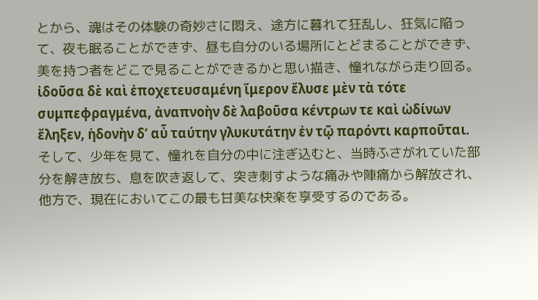とから、魂はその体験の奇妙さに悶え、途方に暮れて狂乱し、狂気に陥って、夜も眠ることができず、昼も自分のいる場所にとどまることができず、美を持つ者をどこで見ることができるかと思い描き、憧れながら走り回る。
ἰδοῦσα δὲ καὶ ἐποχετευσαμένη ἵμερον ἔλυσε μὲν τὰ τότε συμπεφραγμένα, ἀναπνοὴν δὲ λαβοῦσα κέντρων τε καὶ ὠδίνων ἔληξεν, ἡδονὴν δʼ αὖ ταύτην γλυκυτάτην ἐν τῷ παρόντι καρποῦται.
そして、少年を見て、憧れを自分の中に注ぎ込むと、当時ふさがれていた部分を解き放ち、息を吹き返して、突き刺すような痛みや陣痛から解放され、他方で、現在においてこの最も甘美な快楽を享受するのである。